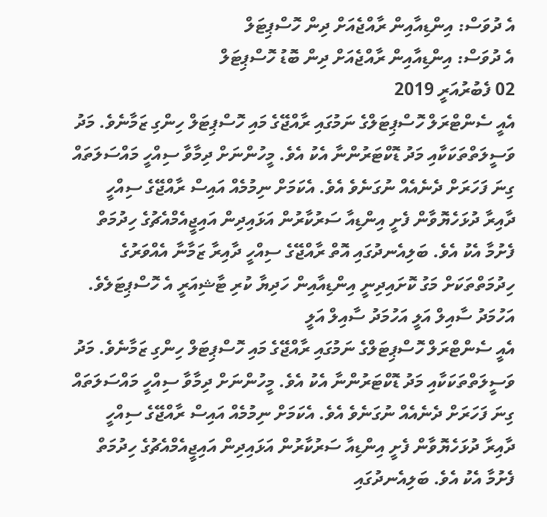އެ ދުވަސް: އިންޑިއާއިން ރާއްޖެއަށް ދިން ހޮސްޕިޓަލް
އެ ދުވަސް: އިންޑިއާއިން ރާއްޖެއަށް ދިން ބޮޑު ހޮސްޕިޓަލް
02 ފެބުރުއަރީ 2019
އެއީ ސެންޓްރަލް ހޮސްޕިޓަލްގެ ނަމުގައި ރާއްޖޭގެ މައި ހޮސްޕިޓަލް ހިންގި ޒަމާނެވެ. މަދު ވަސީލަތްތަކަކާއި މަދު ޑޮކްޓަރުންނާ އެކު އެވެ. މީހުންނަށް ދިމާވާ ސިއްހީ މައްސަލަތައް ގިނަ ފަހަރަށް ދެނެއެއް ނުގަނެވެ އެވެ. އެކަމަށް ނިމުމެއް އައިސް ރާއްޖޭގެ ސިއްހީ ދާއިރާ ދުޅަހެޔޮވާން ފެށީ އިންޑިއާ ސަރުކާރުން އަޅައިދިން އައިޖީއެމްއެޗުގެ ހިދުމަތް ފެށުމާ އެކު އެވެ. ބަލިއެނދުގައި އޮތް ރާއްޖޭގެ ސިއްހީ ދާއިރާ ޒަމާނާ އެއްވަރުގެ ހިދުމަތްތަކަށް މަގު ކޮށައިދިނީ އިންޑިއާއިން ހަދިޔާ ކުރި ޓާޝިއަރީ އެ ހޮސްޕިޓަލެވެ.
އަހުމަދު ސާއިލް އަލީ އަހުމަދު ސާއިލް އަލީ
އެއީ ސެންޓްރަލް ހޮސްޕިޓަލްގެ ނަމުގައި ރާއްޖޭގެ މައި ހޮސްޕިޓަލް ހިންގި ޒަމާނެވެ. މަދު ވަސީލަތްތަކަކާއި މަދު ޑޮކްޓަރުންނާ އެކު އެވެ. މީހުންނަށް ދިމާވާ ސިއްހީ މައްސަލަތައް ގިނަ ފަހަރަށް ދެނެއެއް ނުގަނެވެ އެވެ. އެކަމަށް ނިމުމެއް އައިސް ރާއްޖޭގެ ސިއްހީ ދާއިރާ ދުޅަހެޔޮވާން ފެށީ އިންޑިއާ ސަރުކާރުން އަޅައިދިން އައިޖީއެމްއެޗުގެ ހިދުމަތް ފެށުމާ އެކު އެވެ. ބަލިއެނދުގައި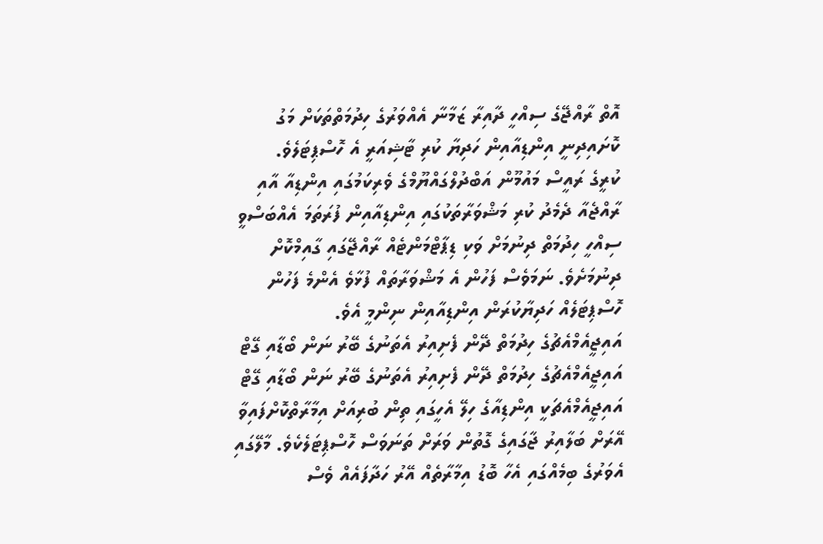އޮތް ރާއްޖޭގެ ސިއްހީ ދާއިރާ ޒަމާނާ އެއްވަރުގެ ހިދުމަތްތަކަށް މަގު ކޮށައިދިނީ އިންޑިއާއިން ހަދިޔާ ކުރި ޓާޝިއަރީ އެ ހޮސްޕިޓަލެވެ.
ކުރީގެ ރައީސް މައުމޫން އަބްދުލްގައްޔޫމްގެ ވެރިކަމުގައި އިންޑިއާ އާއި ރާއްޖެއާ ދެމެދު ކުރި މަޝްވަރާތަކުގައި އިންޑިއާއިން ފުރަތަމަ އެއްބަސްވީ ސިއްހީ ހިދުމަތް ދިނުމަށް ވަކި ޑިޕާޓްމަންޓެއް ރާއްޖޭގައި ގާއިމްކޮށް ދިނުމަށެވެ. ނަމަވެސް ފަހުން އެ މަޝްވަރާތައް ފުޅާވެ އެންމެ ފަހުން ހޮސްޕިޓަލެއް ހަދިޔާކުރަން އިންޑިއާއިން ނިންމީ އެވެ.
އައިޖީއެމްއެޗުގެ ހިދުމަތް ދޭން ފެށިއިރު އެތަނުގެ ބޭރު ނަން ބޯޑާއި ގޭޓް
އައިޖީއެމްއެޗުގެ ހިދުމަތް ދޭން ފެށިއިރު އެތަނުގެ ބޭރު ނަން ބޯޑާއި ގޭޓް
އައިޖީއެމްއެޗަކީ އިންޑިއާގެ ހިލޭ އެހީގައި ތިން ބުރިއަށް އިމާރާތްކޮށްފައިވާ އޭރަށް ބަލާއިރު ޖާގައިގެ ގޮތުން ވަރަށް ތަނަވަސް ހޮސްޕިޓަލެކެވެ. މާލޭގައި އެވަރުގެ ބިމެއްގައި އެހާ ބޮޑު އިމާރާތެއް އޭރު ހަދާފައެއް ވެސް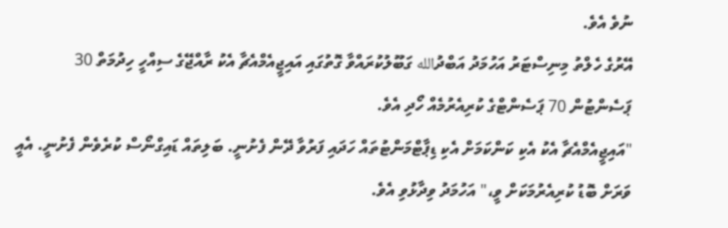ނުވެ އެވެ.
އޭރުގެ ހެލްތު މިނިސްޓަރު އަހުމަދު އަބްދުالله ގަބޫލުކުރައްވާ ގޮތުގައި އައިޖީއެމްއެޗާ އެކު ރާއްޖޭގެ ސިއްހީ ހިދުމަތް 30 ޕަސެންޓުން 70 ޕަސެންޓްގެ ކުރިއެރުމެއް ހޯދި އެވެ.
"އައިޖީއެމްއެޗާ އެކު އެކި ކަންކަމަށް އެކި ޑިޕާޓްމަންޓުތައް ހަދައި ފަރުވާ ދޭން ފެށުނީ. ބަލިތައް ޑައިގްނޯސް ކުރެވެން ފެށުނީ. އެއީ ވަރަށް ބޮޑު ކުރިއެރުމަކަށް ވީ،" އަހުމަދު ވިދާޅުވި އެވެ.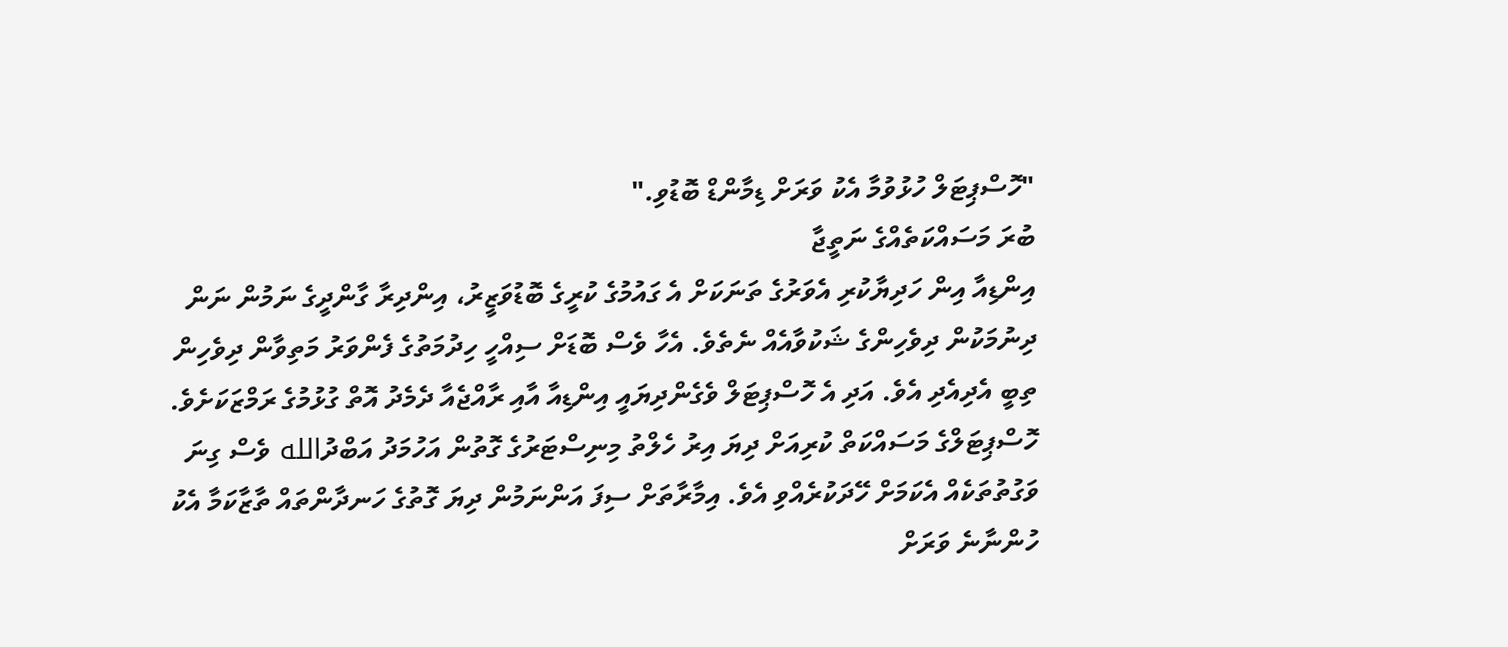"ހޮސްޕިޓަލް ހުޅުވުމާ އެކު ވަރަށް ޑިމާންޑް ބޮޑުވި."
ބުރަ މަސައްކަތެއްގެ ނަތީޖާ
އިންޑިއާ އިން ހަދިޔާކުރި އެވަރުގެ ތަނަކަށް އެ ގައުމުގެ ކުރީގެ ބޮޑުވަޒީރު، އިންދިރާ ގާންދީގެ ނަމުން ނަން ދިނުމަކުން ދިވެހިންގެ ޝަކުވާއެއް ނެތެވެ. އެހާ ވެސް ބޮޑަށް ސިއްހީ ހިދުމަތުގެ ފެންވަރު މަތިވާން ދިވެހިން ތިބީ އެދިއެދި އެވެ. އަދި އެ ހޮސްޕިޓަލް ވެގެންދިޔައީ އިންޑިއާ އާއި ރާއްޖެއާ ދެމެދު އޮތް ގުޅުމުގެ ރަމްޒަކަށެވެ.
ހޮސްޕިޓަލްގެ މަސައްކަތް ކުރިއަށް ދިޔަ އިރު ހެލްތު މިނިސްޓަރުގެ ގޮތުން އަހުމަދު އަބްދުالله ވެސް ގިނަ ވަގުތުތަކެއް އެކަމަށް ހޭދަކުރެއްވި އެވެ. އިމާރާތަށް ސިފަ އަންނަމުން ދިޔަ ގޮތުގެ ހަނދާންތައް ތާޒާކަމާ އެކު ހުންނާނެ ވަރަށް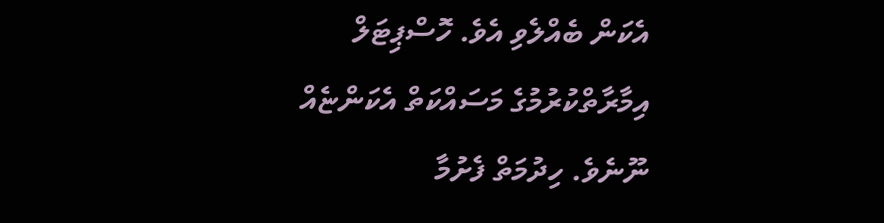އެކަން ބެއްލެވި އެވެ. ހޮސްޕިޓަލް އިމާރާތްކުރުމުގެ މަސައްކަތް އެކަންޏެއް ނޫނެވެ. ހިދުމަތް ފެށުމާ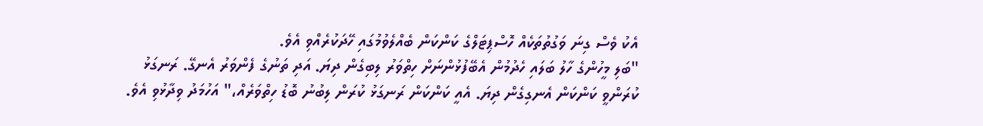އެކު ވެސް ގިނަ ވަގުތުތަކެއް ހޮސްޕިޓަލްގެ ކަންކަން ބެއްލެވުމުގައި ހޭދަކުރެއްވި އެވެ.
"ބަލި މީހުންގެ ހާލު ބަލައި ހެދުމުން އެބޭފުޅުންނަށް ހިތްވަރު ލިބިގެން ދިޔަ. އަދި ތަނުގެ ފެންވަރު އެނގޭ. ރަނގަޅު ކުރަންވީ ކަންކަން އެނގިގެން ދިޔަ. އެއީ ކަންކަން ރަނގަޅު ކުރަން ލިބުނު ބޮޑު ހިތްވަރެއް،" އަހުމަދު ވިދާޅުވި އެވެ.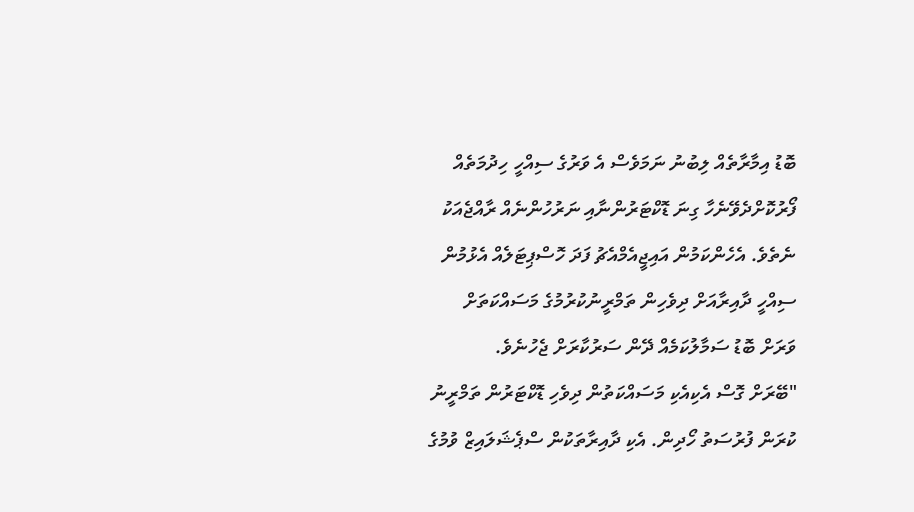ބޮޑު އިމާރާތެއް ލިބުނު ނަމަވެސް އެ ވަރުގެ ސިއްހީ ހިދުމަތެއް ފޯރުކޮށްދެވޭނެހާ ގިނަ ޑޮކްޓަރުންނާއި ނަރުހުންނެއް ރާއްޖެއަކު ނެތެވެ. އެހެންކަމުން އައިޖީއެމްއެޗު ފަދަ ހޮސްޕިޓަލެއް އެޅުމުން ސިއްހީ ދާއިރާއަށް ދިވެހިން ތަމްރީނުކުރުމުގެ މަސައްކަތަށް ވަރަށް ބޮޑު ސަމާލުކަމެއް ދޭން ސަރުކާރަށް ޖެހުނެވެ.
"ބޭރަށް ގޮސް އެކިއެކި މަސައްކަތުން ދިވެހި ޑޮކްޓަރުން ތަމްރީނު ކުރަން ފުރުސަތު ހޯދިން. އެކި ދާއިރާތަކުން ސްޕެޝަލައިޒް ވުމުގެ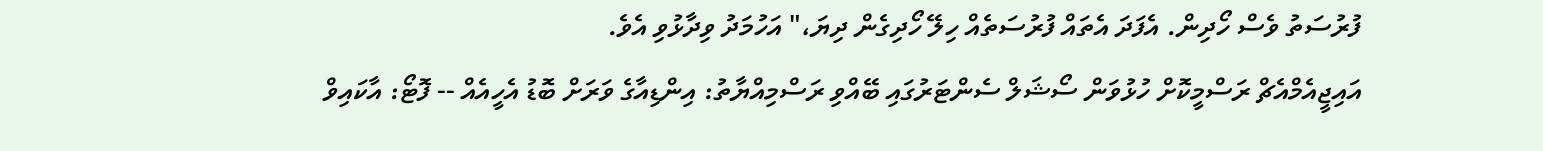ފުރުސަތު ވެސް ހޯދިން. އެފަދަ އެތައް ފުރުސަތެއް ހިލޭ ހޯދިގެން ދިޔަ،" އަހުމަދު ވިދާޅުވި އެވެ.
އައިޖީއެމްއެޗް ރަސްމީކޮށް ހުޅުވަން ސޯޝަލް ސެންޓަރުގައި ބޭއްވި ރަސްމިއްޔާތު: އިންޑިއާގެ ވަރަށް ބޮޑު އެހީއެއް -- ފޮޓޯ: އާކައިވް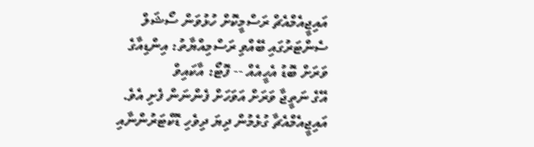އައިޖީއެމްއެޗް ރަސްމީކޮށް ހުޅުވަން ސޯޝަލް ސެންޓަރުގައި ބޭއްވި ރަސްމިއްޔާތު: އިންޑިއާގެ ވަރަށް ބޮޑު އެހީއެއް -- ފޮޓޯ: އާކައިވް
އޭގެ ނަތީޖާ ވަރަށް އަވަހަށް ފެންނަން ފެށި އެވެ. އައިޖީއެމްއެޗާ ގުޅެމުން ދިޔަ ދިވެހި ޑޮކްޓަރުންނާއި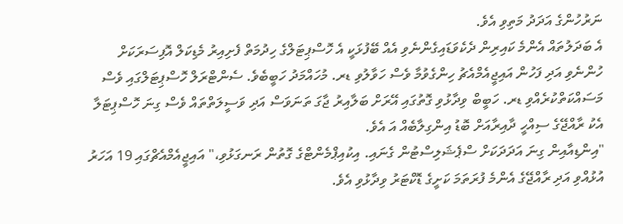ނަރުހުންގެ އަދަދު މަތިވި އެވެ.
އެ ބަދަލުތައް އެންމެ ކައިރިން ދެކެވަޑައިގެންނެވި އެއް ބޭފުޅަކީ އެ ހޮސްޕިޓަލްގެ ހިދުމަތް ފެށިއިރު މެޑިކަލް އޮފިސަރަކަށް ހުންނެވި އަދި ފަހުން އައިޖީއެމްއެޗު ހިންގެވުމާ ވެސް ހަވާލުވި ޑރ. މުހައްމަދު ހަބީބެވެ. ސެންޓްރަލް ހޮސްޕިޓަލްގައި ވެސް މަސައްކަތްކުރެއްވި ޑރ. ހަބީބް ވިދާޅުވި ގޮތުގައި އޭރަށް ބަލާއިރު ޖާގަ ތަނަވަސް އަދި ވަސީލަތްތައް ވެސް ގިނަ ހޮސްޕިޓަލާ އެކު ރާއްޖޭގެ ސިއްހީ ދާއިރާއަށް ބޮޑު އިންގިލާބެއް އަ އެވެ.
"އިންޑިއާއިން ގިނަ އަދަދަކަށް ސްޕެޝަލިސްޓުން ގެނައި. އިކުއިޕްމެންޓްގެ ގޮތުން ރަނގަޅުވި،" އައިޖީއެމްއެޗްގައި 19 އަހަރު އުޅުއްވި އަދި ރާއްޖޭގެ އެންމެ ފުރަތަމަ ކަށީގެ ޑޮކްޓަރު ވިދާޅުވި އެވެ.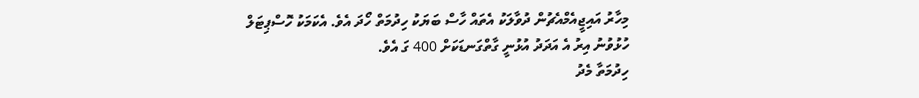މިހާރު އައިޖީއެމްއެޗުން ދުވާލަކު އެތައް ހާސް ބަޔަކު ހިދުމަތް ހޯދަ އެވެ. އެކަމަކު ހޮސްޕިޓަލް ހުޅުވުނު އިރު އެ އަދަދު އުޅުނީ ގާތްގަނޑަކަށް 400 ގަ އެވެ.
ހިދުމަތާ މެދު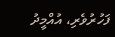ފަހުރުވެރި، އުއްމީދު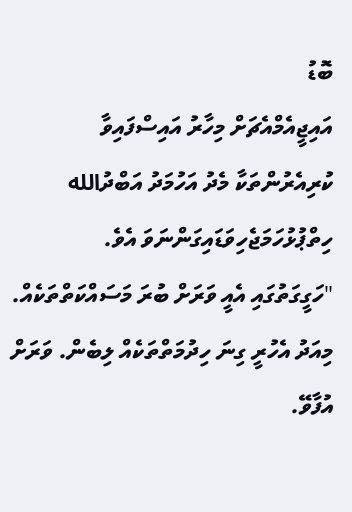ބޮޑު
އައިޖީއެމްއެޗަށް މިހާރު އައިސްފައިވާ ކުރިއެރުންތަކާ މެދު އަހުމަދު އަބްދުالله ހިތްޕުޅުހަމަޖެހިވަޑައިގަންނަވަ އެވެ.
"ހަގީގަތުގައި އެއީ ވަރަށް ބުރަ މަސައްކަތްތަކެއް. މިއަދު އެހުރީ ގިނަ ހިދުމަތްތަކެއް ލިބެން. ވަރަށް އުފާވޭ.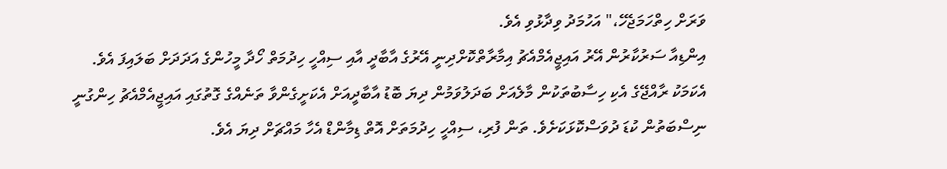ވަރަށް ހިތްހަމަޖެހޭ،" އަހުމަދު ވިދާޅުވި އެވެ.
އިންޑިއާ ސަރުކާރުން އޭރު އައިޖީއެމްއެޗު އިމާރާތްކޮށްދިނީ އޭރުގެ އާބާދީ އާއި ސިއްހީ ހިދުމަތް ހޯދާ މީހުންގެ އަދަދަށް ބަލައިފަ އެވެ. އެކަމަކު ރާއްޖޭގެ އެކި ހިސާބުތަކުން މާލެއަށް ބަދަލުވަމުން ދިޔަ ބޮޑު އާބާދީއަށް އެކަށީގެންވާ ތަނެއްގެ ގޮތުގައި އައިޖީއެމްއެޗު ހިންގުނީ ނިސްބަތުން ކުޑަ ދުވަސްކޮޅަކަށެވެ. ތަން ފުރި، ސިއްހީ ހިދުމަތަށް އޮތް ޑިމާންޑް އެހާ މައްޗަށް ދިޔަ އެވެ.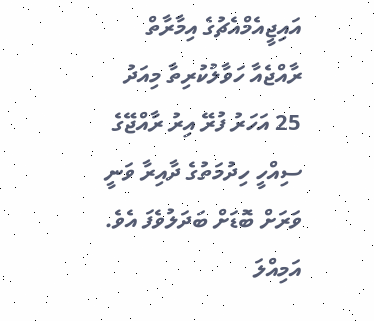އައިޖީއެމްއެޗުގެ އިމާރާތް ރާއްޖެއާ ހަވާލުކުރިތާ މިއަދު 25 އަހަރު ފުރޭ އިރު ރާއްޖޭގެ ސިއްހީ ހިދުމަތުގެ ދާއިރާ ވަނީ ވަރަށް ބޮޑަށް ބަދަލުވެފަ އެވެ. އަމިއްލަ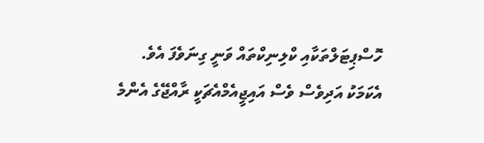ހޮސްޕިޓަލްތަކާއި ކްލިނިކްތައް ވަނީ ގިނަވެފަ އެވެ. އެކަމަކު އަދިވެސް ވެސް އައިޖީއެމްއެޗަކީ ރާއްޖޭގެ އެންމެ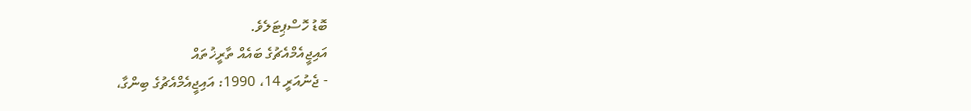ބޮޑު ހޮސްޕިޓަލެވެ.
އައިޖީއެމްއެޗުގެ ބައެއް ތާރީޚުތައް
- ޖެނުއަރީ 14، 1990: އައިޖީއެމްއެޗުގެ ބިންގާ،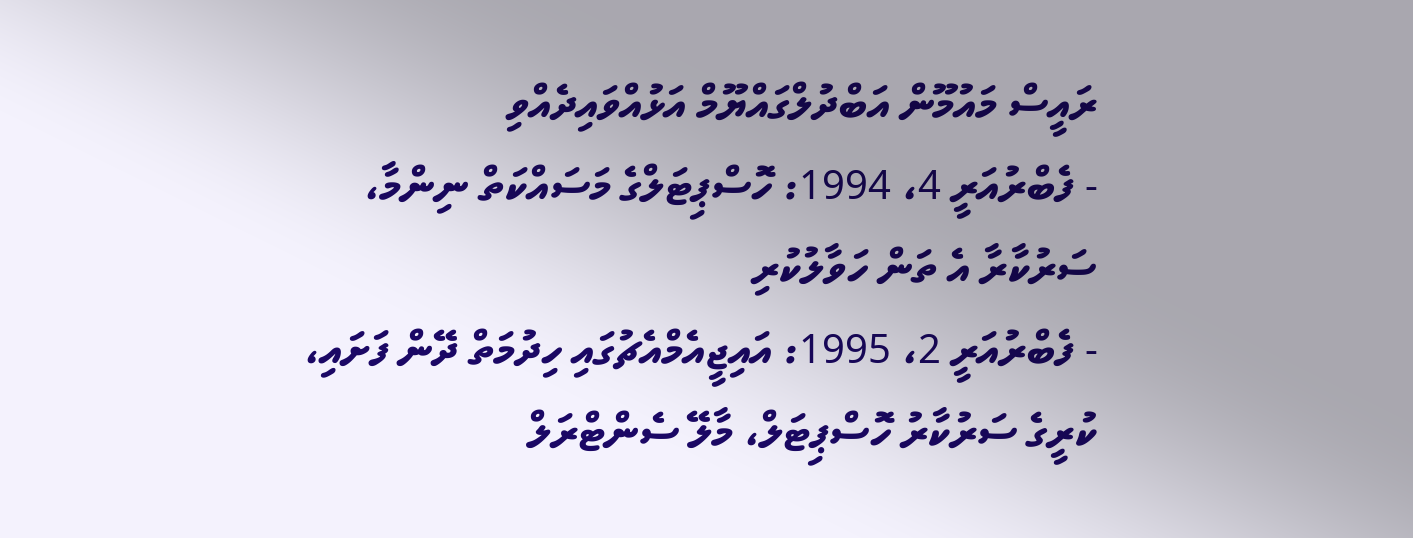ރައީސް މައުމޫން އަބްދުލްގައްޔޫމް އަޅުއްވައިދެއްވި
- ފެބްރުއަރީ 4، 1994: ހޮސްޕިޓަލްގެ މަސައްކަތް ނިންމާ، ސަރުކާރާ އެ ތަން ހަވާލުކުރި
- ފެބްރުއަރީ 2، 1995: އައިޖީއެމްއެޗުގައި ހިދުމަތް ދޭން ފަށައި، ކުރީގެ ސަރުކާރު ހޮސްޕިޓަލް، މާލޭ ސެންޓްރަލް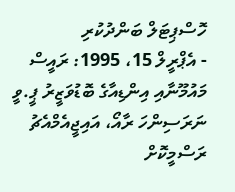ހޮސްޕިޓަލް ބަންދުކުރި
- އެޕްރީލް 15، 1995: ރައީސް މައުމޫނާއި އިންޑިއާގެ ބޮޑުވަޒީރު ޕީ.ވީ ނަރަސިންހަ ރާއޯ، އައިޖީއެމްއެޗު ރަސްމީކޮށް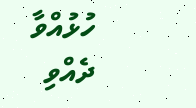ހުޅުއްވާ ދެއްވި